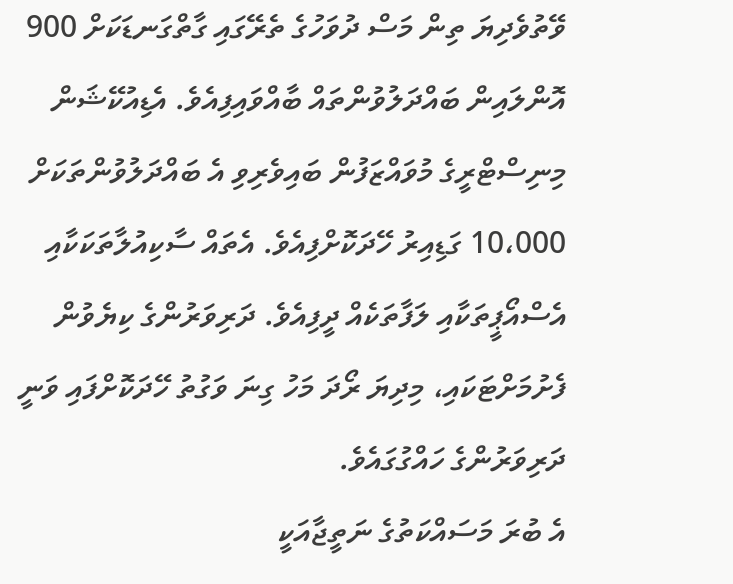ވޭތުވެދިޔަ ތިން މަސް ދުވަހުގެ ތެރޭގައި ގާތްގަނޑަކަށް 900 އޮންލައިން ބައްދަލުވުންތައް ބާއްވައިފިއެވެ. އެޑިއުކޭޝަން މިނިސްޓްރީގެ މުވައްޒަފުން ބައިވެރިވި އެ ބައްދަލުވުންތަކަށް 10،000 ގަޑިއިރު ހޭދަކޮށްފިއެވެ. އެތައް ސާކިއުލާތަކަކާއި އެސްއޯޕީތަކާއި ލަފާތަކެއް ދީފިއެވެ. ދަރިވަރުންގެ ކިޔެވުން ފެށުމަށްޓަކައި، މިދިޔަ ރޯދަ މަހު ގިނަ ވަގުތު ހޭދަކޮށްފައި ވަނީ ދަރިވަރުންގެ ހައްގުގައެވެ.
އެ ބުރަ މަސައްކަތުގެ ނަތީޖާއަކީ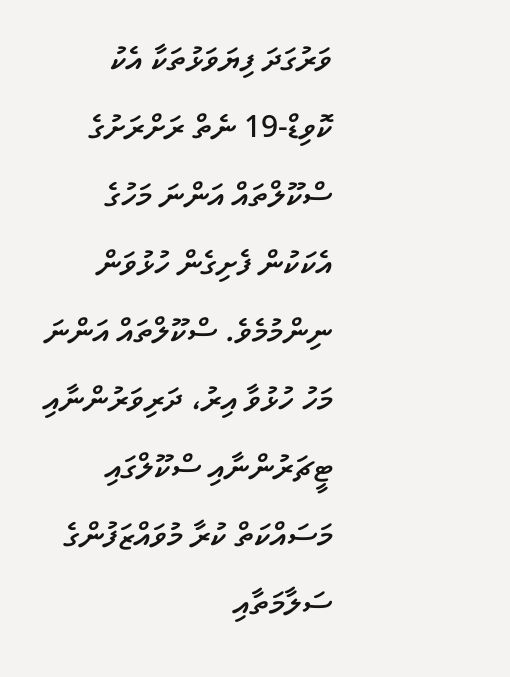ވަރުގަދަ ފިޔަވަޅުތަކާ އެކު ކޮވިޑް-19 ނެތް ރަށްރަށުގެ ސްކޫލްތައް އަންނަ މަހުގެ އެކަކުން ފެށިގެން ހުޅުވަން ނިންމުމެވެ. ސްކޫލްތައް އަންނަ މަހު ހުޅުވާ އިރު، ދަރިވަރުންނާއި ޓީޗަރުންނާއި ސްކޫލްގައި މަސައްކަތް ކުރާ މުވައްޒަފުންގެ ސަލާމަތާއި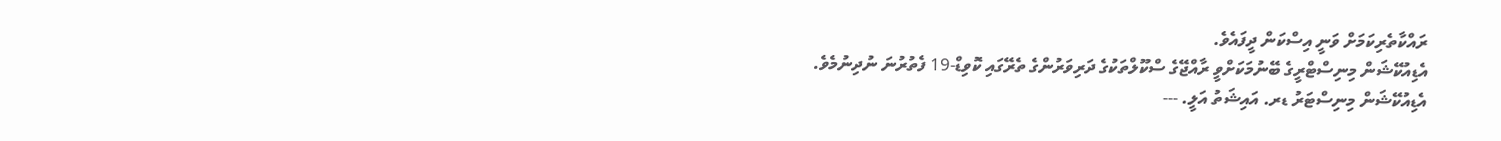ރައްކާތެރިކަމަށް ވަނީ އިސްކަން ދީފައެވެ.
އެޑިއުކޭޝަން މިނިސްޓްރީގެ ބޭނުމަކަށްވީ ރާއްޖޭގެ ސްކޫލްތަކުގެ ދަރިވަރުންގެ ތެރޭގައި ކޮވިޑް-19 ފެތުރުނަ ނުދިނުމެވެ.
އެޑިއުކޭޝަން މިނިސްޓަރު ޑރ. އައިޝަތު އަލީ. ---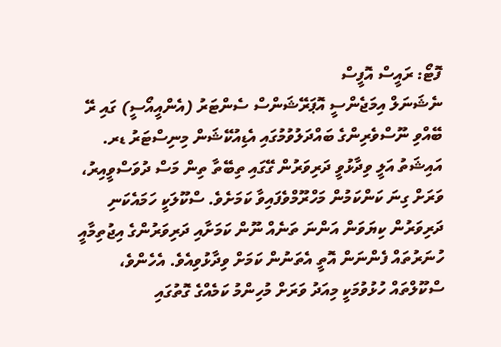ފޮޓޯ: ރައީސް އޮފީސް
ނެޝަނަލް އިމަޖެންސީ އޮޕަރޭޝަންސް ސެންޓަރު (އެންއީއޯސީ) ގައި ރޭ ބޭއްވި ނޫސްވެރިންގެ ބައްދަލުވުމުގައި އެޑިއުކޭޝަން މިނިސްޓަރު ޑރ. އައިޝަތު އަލީ ވިދާޅުވީ ދަރިވަރުން ގޭގައި ތިބޭތާ ތިން މަސް ދުވަސްވީއިރު، ވަރަށް ގިނަ ކަންކަމުން މަހްރޫމްވެފައިވާ ކަމަށެވެ. ސްކޫލަކީ ހަމައެކަނި ދަރިވަރުން ކިޔަވަން އަންނަ ތަނެއް ނޫން ކަމަށާއި ދަރިވަރުންގެ އިޖުތިމާއީ ހުނަރުތައް ފެންނަން އޮތީ އެތަނުން ކަމަށް ވިދާޅުވިއެވެ. އެހެންވެ، ސްކޫލްތައް ހުޅުވުމަކީ މިއަދު ވަރަށް މުހިންމު ކަމެއްގެ ގޮތުގައި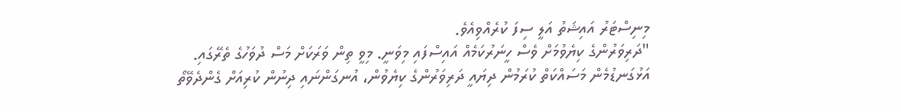މިނިސްޓަރު އައިޝަތު އަލީ ސިފަ ކުރެއްވިއެވެ.
"ދަރިވަރުންގެ ކިޔެވުމަށް ވެސް ހީނަރުކަމެއް އައިސްފައި މިވަނީ. މިވީ ތިން ވަރަކަށް މަސް ދުވަހުގެ ތެރޭގައި. އަޅުގަނޑުމެން މަސައްކަތް ކުރަމުން ދިޔައީ ދަރިވަރުންގެ ކިޔެވުން، އުނގަންނައި ދިނުން ކުރިއަށް ގެންދެވޭތޯ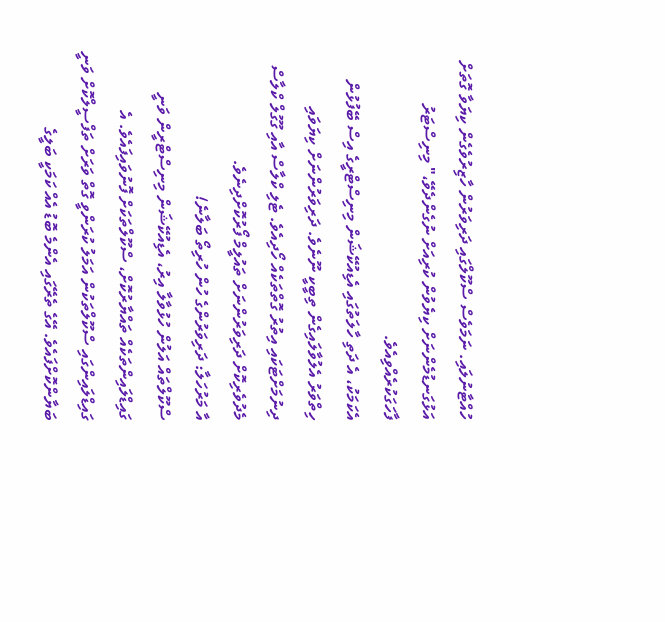ހުއްޓާނުލައި. ނަމަވެސް ސްކޫލްގައި ދަރިވަރުން ހާޒިރުވެގެން ކިޔަވާ ގޮތަށް އަޅުގަނޑުމެންނަށް ކިޔެވުން ކުރިއަށް ނުގެންދެވޭ،" މިނިސްޓަރު ފާހަގަކުރެއްވިއެވެ.
އެކަމަކު، އެ ދަތި ހާލަތުގައި އެޑިއުކޭޝަން މިނިސްޓްރީގެ އިސް ބޭފުޅުން ހިތްވަރު އެލުވާލައިގެން ތިބީކީ ނޫނެވެ. ދަރިވަރުންނަށް ކިޔަވައި ދިނުމަށްޓަކައި އިތުރު ގޮތްތަކެއް ހޯދިއެވެ. ޓެލި ކްލާސް އާއި ގޫގުލް ކްލާސް މެދުވެރިކޮށް ދަރިވަރުންނަށް ތައުލީމް ފޯރުކޮށްދިނެވެ.
އާ މަރުހަލާ: ދަރިވަރުންގެ ހުން ހުރިތޯ ބަލާނެ!
ސްކޫލްތައް އަލުން ހުޅުވާލާ އިރު، އެޑިއުކޭޝަން މިނިސްޓްރީން ވަނީ ގައިޑްލައިންތަކެއް ތައްޔާރުކޮށް، ސްކޫލްތަކަށް ފޮނުވައިފައެވެ. އެ ގައިޑްލައިންގައި ސްކޫލްތަކުން އަމަލު ކުރަންވީ ގޮތް ވަރަށް ތަފްސީލްކޮށް ވަނީ ބަޔާންކޮށްފައެވެ. އޭގެ ތެރޭގައި އެންމެ ބޮޑު އެއް ކަމަކީ ބަލީގެ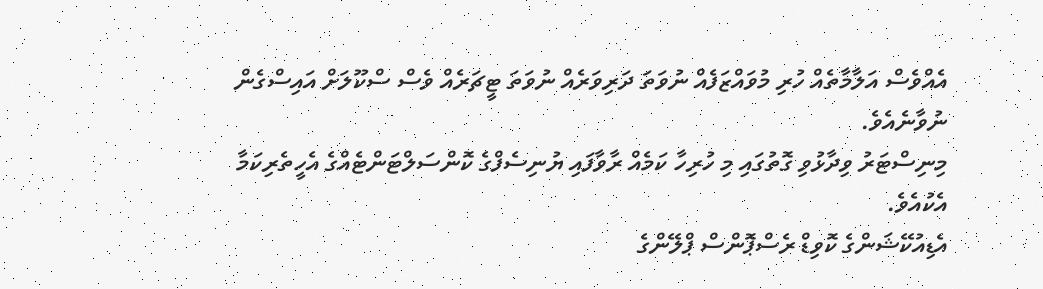އެއްވެސް އަލާމާތެއް ހުރި މުވައްޒަފެއް ނުވަތަ ދަރިވަރެއް ނުވަތަ ޓީޗަރެއް ވެސް ސްކޫލަށް އައިސްގެން ނުވާނެއެވެ.
މިނިސްޓަރު ވިދާޅުވި ގޮތުގައި މި ހުރިހާ ކަމެއް ރާވާފައި ޔުނިސެފްގެ ކޮންސަލްޓަންޓެއްގެ އެހީތެރިކަމާ އެކުއެވެ.
އެޑިއުކޭޝަންގެ ކޮވިޑް ރެސްޕޮންސް ޕްލޭންގެ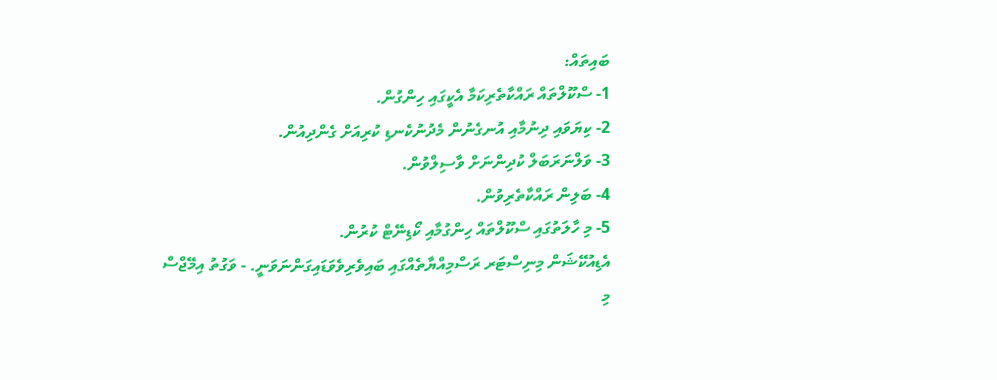ބައިތައް:
1- ސްކޫލްތައް ރައްކާތެރިކަމާ އެކީގައި ހިންގުން.
2- ކިޔަވައި ދިނުމާއި އުނގެނުން މެދުނުކެނޑި ކުރިއަށް ގެންދިއުން.
3- ވަލްނަރަބަލް ކުދިންނަށް ވާސިލްވުން.
4- ބަލިން ރައްކާތެރިވުން.
5- މި ހާލަތުގައި ސްކޫލްތައް ހިންގުމާއި ކޯޑިނޭޓް ކުރުން.
އެޑިއުކޭޝަން މިނިސްޓަރ ރަސްމިއްޔާތެއްގައި ބައިވެރިވެވަޑައިގަންނަވަނީ. - ވަގުތު އިމޭޖްސް
މި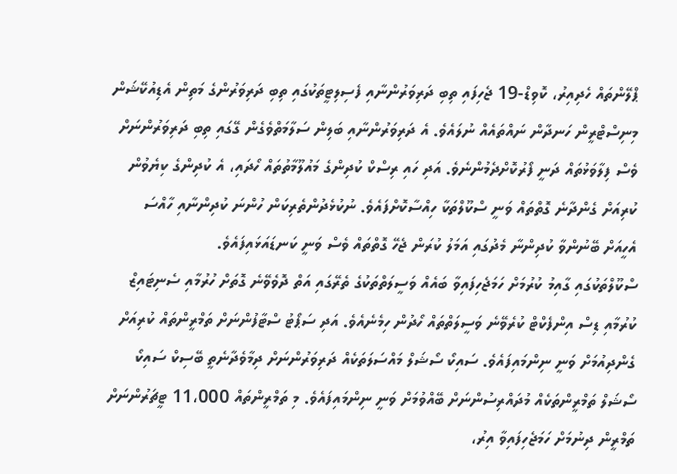ޕްލޭންތައް ހެދިއިރު، ކޮވިޑް-19 ޖެހިފައި ތިބި ދަރިވަރުންނާއި ފެސިލިޓީތަކުގައި ތިބި ދަރިވަރުންގެ މަތިން އެޑިއުކޭޝަން މިނިސްޓްރީން ހަނދާން ނައްތައެއް ނުލައެވެ. އެ ދަރިވަރުންނާއި ބަލިން ސަލާމަތްވެގެން ގޭގައި ތިބި ދަރިވަރުންނަށް ވެސް ފިލާވަޅުތައް ދަނީ ފޯރުކޮށްދެމުންނެވެ. އަދި ހައި ރިސްކް ކުދިންގެ މައުލޫމާތުތައް ހޯދައި، އެ ކުދިންގެ ކިޔެވުން ކުރިއަށް ގެންދާނެ ގޮތްތައް ވަނީ ސްކޫލްތަކާ ހިއްސާކޮށްފައެވެ. ނުކުޅެދުންތެރިކަން ހުންނަ ކުދިންނާއި ހާއްސަ އެހީއަށް ބޭނުންވާ ކުދިންނާ މެދުގައި އަމަލު ކުރަން ޖެހޭ ގޮތްތައް ވެސް ވަނީ ކަނޑައަޅައިފައެވެ.
ސްކޫލްތަކުގައި ގާއިމު ކުރުމަށް ހަމަޖެހިފައިވާ ބައެއް ވަސީލަތްތަކުގެ ތެރޭގައި އަތް ދޮވެވޭނެ ގޮތަށް ހުރުމާއި ސެނިޓައިޒް ކުރުމާއި ޑިސް އިންފެކްޓް ކުރެވޭނެ ވަސީލަތްތައް ހޯދުން ހިމެނެއެވެ. އަދި ސަޕޯޓު ސްޓާފުންނަށް ތަމްރީންތައް ކުރިއަށް ގެންދިއުމަށް ވަނީ ނިންމައިފައެވެ. ސައިކޯ ސޯޝަލް މައްސަލަތަކެއް ދަރިވަރުންނަށް ދިމާވެދާނެތީ ބޭސިކް ސައިކޯ ސޯޝަލް ތަމްރީންތަކެއް މުދައްރިސުންނަށް ބޭއްވުމަށް ވަނީ ނިންމައިފައެވެ. މި ތަމްރީންތައް 11،000 ޓީޗަރުންނަށް ތަމްރީން ދިނުމަށް ހަމަޖެހިފައިވާ އިރު،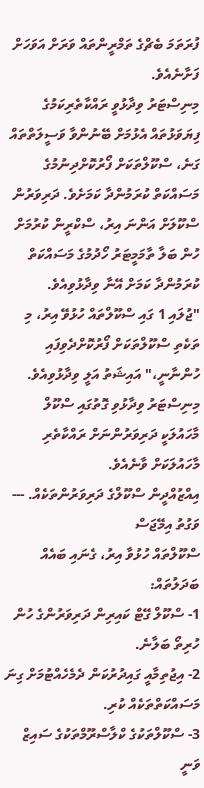ފުރަތަމަ ބެޗްގެ ތަމްރީންތައް ވަރަށް އަވަހަށް ފަށާނެއެވެ.
މިނިސްޓަރު ވިދާޅުވީ ރައްކާތެރިކަމުގެ ފިޔަވަޅުތައް އެޅުމަށް ބޭނުންވާ ވަސީލަތްތައް ގަނެ، ސްކޫލްތަކަށް ފޯރުކޮށްދިނުމުގެ މަސައްކަތް ކުރަމުންދާ ކަމަށެވެ. ދަރިވަރުން ސްކޫލަށް އަންނަ އިރު، ސްކްރީން ކުރުމަށް ހުން ބަލާ ތާމަމީޓަރު ހޯދުމުގެ މަސައްކަތް ކުރަމުންދާ ކަމަށް އޭނާ ވިދާޅުވިއެވެ.
"ޖުލައި 1 ގައި ސްކޫލްތައް ހުޅުވޭ އިރު، މި ތަކެތި ސްކޫލްތަކަށް ފޯރުކޮށްދެވިފައި ހުންނާނީ،" އައިޝަތު އަލީ ވިދާޅުވިއެވެ.
މިނިސްޓަރު ވިދާޅުވި ގޮތުގައި ސްކޫލް މާހައުލަކީ ދަރިވަރުންނަށް ރައްކާތެރި މާހައުލަކަށް ވާނެއެވެ.
އިއްޒުއްދީން ސްކޫލްގެ ދަރިވަރުންތަކެއް. --- ވަގުތު އިމޭޖަސް
ސްކޫލްތައް ހުޅުވާ އިރު، ގެނައި ބައެއް ބަދަލުތައް:
1- ސްކޫލް ގޭޓް ކައިރިން ދަރިވަރުންގެ ހުން ހުރިތޯ ބަލާނެ.
2- އިޖުތިމާއީ ގައިދުރުކަން ދެމެހެއްޓުމަށް ގިނަ މަސައްކަތްތަކެއް ކުރި.
3- ސްކޫލްތަކުގެ ކްލާސްރޫމްތަކުގެ ސައިޒް ވަނީ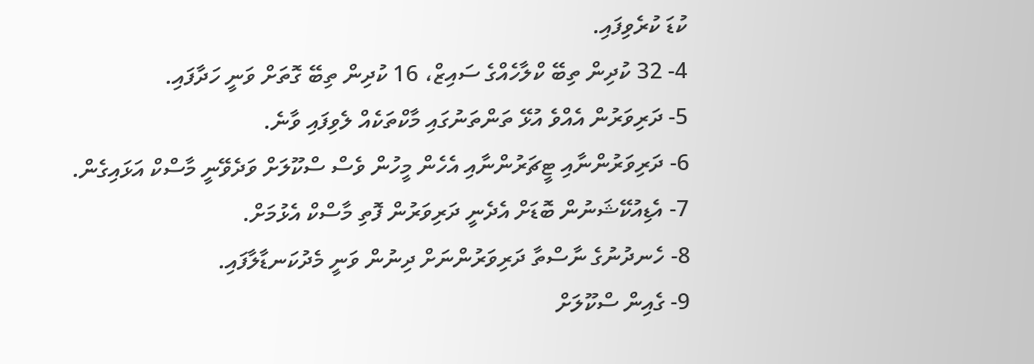ކުޑަ ކުރެވިފައި.
4- 32 ކުދިން ތިބޭ ކްލާހެއްގެ ސައިޒް، 16 ކުދިން ތިބޭ ގޮތަށް ވަނީ ހަދާފައި.
5- ދަރިވަރުން އެއްވެ އުޅޭ ތަންތަނުގައި މާކްތަކެއް ލެވިފައި ވާނެ.
6- ދަރިވަރުންނާއި ޓީޗަރުންނާއި އެހެން މީހުން ވެސް ސްކޫލަށް ވަދެވޭނީ މާސްކް އަޅައިގެން.
7- އެޑިއުކޭޝަނުން ބޮޑަށް އެދެނީ ދަރިވަރުން ފޮތި މާސްކް އެޅުމަށް.
8- ހެނދުނުގެ ނާސްތާ ދަރިވަރުންނަށް ދިނުން ވަނީ މެދުކަނޑާލާފައި.
9- ގެއިން ސްކޫލަށް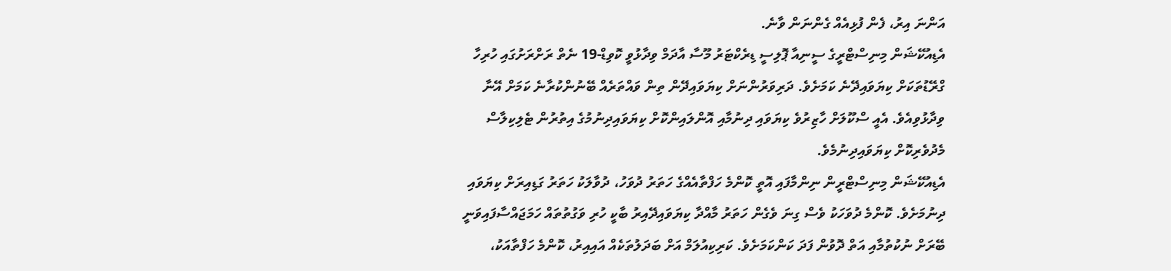އަންނަ އިރު، ފެން ފުޅިއެއް ގެންނަން ވާނެ.
އެޑިއުކޭޝަން މިނިސްޓްރީގެ ސީނިއާ ޕޮލިސީ ޑިރެކްޓަރު މޫސާ އާދަމް ވިދާޅުވީ ކޮވިޑް-19 ނެތް ރަށްރަށުގައި ހުރިހާ ގްރޭޑުތަކަށް ކިޔަވައިދޭނެ ކަމަށެވެ. ދަރިވަރުންނަށް ކިޔަވައިދޭން ތިން ވައްތަރެއް ބޭނުންކުރާނެ ކަމަށް އޭނާ ވިދާޅުވިއެވެ. އެއީ ސްކޫލަށް ހާޒިރުވެ ކިޔަވައި ދިނުމާއި އޮންލައިންކޮށް ކިޔަވައިދިނުމުގެ އިތުރުން ޓެލިކިލާސް މެދުވެރިކޮށް ކިޔަވައިދިނުމެވެ.
އެޑިއުކޭޝަން މިނިސްޓްރީން ނިންމާފައި އޮތީ ކޮންމެ ހަފްތާއެއްގެ ހަތަރު ދުވަހު، ދުވާލަކު ހަތަރު ގަޑިއިރަށް ކިޔަވައި ދިނުމަށެވެ. ކޮންމެ ދުވަހަކު ވެސް ގިނަ ވެގެން ހަތަރު މާއްދާ ކިޔަވައިދޭއިރު ބާކީ ހުރި ވަގުތުތައް ހަމަޖައްސާފައިވަނީ ބޭރަށް ނުކުތުމާއި އަތް ދޮވުން ފަދަ ކަންކަމަށެވެ. ކަރިކިއުލަމް އަށް ބަދަލުތަކެއް އައިއިރު، ކޮންމެ ހަފްތާއަކު،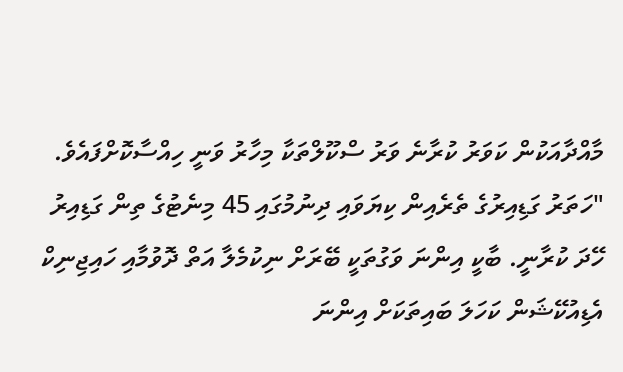މާއްދާއަކުން ކަވަރު ކުރާނެ ވަރު ސްކޫލްތަކާ މިހާރު ވަނީ ހިއްސާކޮށްފައެވެ.
"ހަތަރު ގަޑިއިރުގެ ތެރެއިން ކިޔަވައި ދިނުމުގައި 45 މިނެޓުގެ ތިން ގަޑިއިރު ހޭދަ ކުރާނީ. ބާކީ އިންނަ ވަގުތަކީ ބޭރަށް ނިކުމެލާ އަތް ދޮވުމާއި ހައިޖިނިކް އެޑިއުކޭޝަން ކަހަލަ ބައިތަކަށް އިންނަ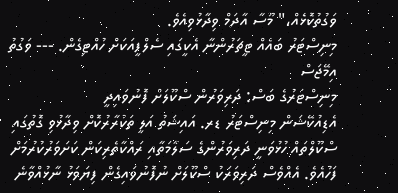ވަގުތުކޮޅެއް،" މޫސާ އާދަމް ވިދާޅުވިއެވެ.
މިނިސްޓަރު ބައެއް ޓީޗަރުންނާ އެކީގައި ސެލްފީއަކަށް ހުއްޓިގެން. --- ވަގުތު އިމޭޖަސް
މިނިސްޓަރުގެ ބަސް: ދަރިވަރުން ސްކޫލަށް ފޮނުވައިދީ
އެޑިއުކޭޝަން މިނިސްޓަރު ޑރ. އައިޝަތު އަލީ ތަކުރާރުކޮށް ވިދާޅުވި ގޮތުގައި ސްކޫލްތައް ހުޅުވަނީ ދަރިވަރުންގެ ސަލާމަތާއި ރައްކާތެރިކަން ކަށަވަރުކުރުމަށް ފަހުއެވެ. އެއްވެސް ދަރިވަރަކު ސްކޫލަށް ނުފޮނުވައިގެން ފިޔަވަޅު ނާޅުއްވާނެ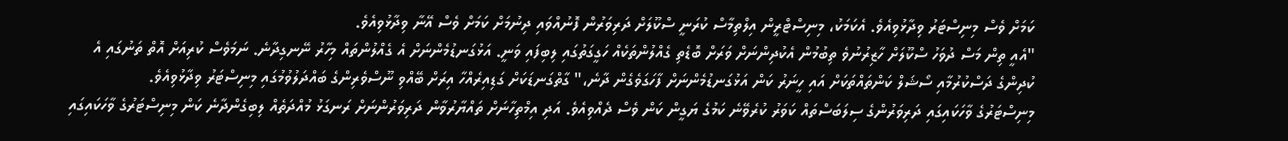ކަމަށް ވެސް މިނިސްޓަރު ވިދާޅުވިއެވެ. އެކަމަކު، މިނިސްޓްރީން އިލްތިމާސް ކުރަނީ ސްކޫލަށް ދަރިވަރުން ފޮނުއްވައި ދިނުމަށް ކަމަށް ވެސް އޭނާ ވިދާޅުވިއެވެ.
"އެއީ ތިން މަސް ދުވަހު ސްކޫލަށް ހާޒިރުނުވެ ތިބުމުން އެކުދިންނަށް ވަރަށް ބޮޑެތި ގެއްލުންތަކެއް ހަގީގަތުގައި ލިބިފައި ވަނީ. އަޅުގަނޑުމެންނަށް އެ ގެއްލުންތައް މިހާރު ނޭނގިދާނެ. ނަމަވެސް ކުރިއަށް އޮތް ތަނުގައި އެ ކުދިންގެ ދަސްކުރުމާއި ސޯޝަލް ކަންތައްތަކަށް އައި ހީނަރު ކަން އަޅުގަނޑުމެންނަށް ފާހަގަވެގެން ދާނެ،" ގާތްގަނޑަކަށް ގަޑިއިރެއްހާ އިރަށް ބޭއްވި ނޫސްވެރިންގެ ބައްދަލުވުމުގައި މިނިސްޓަރު ވިދާޅުވިއެވެ.
މިނިސްޓަރުގެ ވާހަކައިގައި ދަރިވަރުންގެ ސިލަބަސްތައް ކަވަރު ކުރެވޭނެ ކަމުގެ ޔަގީން ކަން ވެސް ދެއްވިއެވެ. އަދި އިމްތިހާނަށް ތައްޔާރުވާން ދަރިވަރުންނަށް ރަނގަޅު މުއްދަތެއް ލިބިގެންދާނެ ކަން މިނިސްޓަރުގެ ވާހަކައިގައި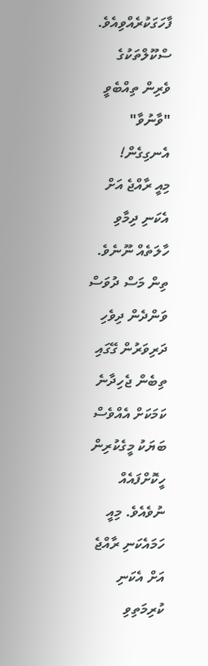ފާހަގަކުރެއްވިއެވެ.
ސްކޫލްތަކުގެ ވެރިން ތިއްބެވީ "ވާނުވާ" އެނގިގެން!
މިއީ ރާއްޖެ އަށް އެކަނި ދިމާވި ހާލަތެއް ނޫނެވެ. ތިން މަސް ދުވަސް ވަންދެން ދިވެހި ދަރިވަރުން ގޭގައި ތިބެން ޖެހިދާނެ ކަމަކަށް އެއްވެސް ބަޔަކު މީގެކުރިން ހީކޮށްފައެއް ނުވެއެވެ. މިއީ ހަމައެކަނި ރާއްޖެ އަށް އެކަނި ކުރިމަތިވި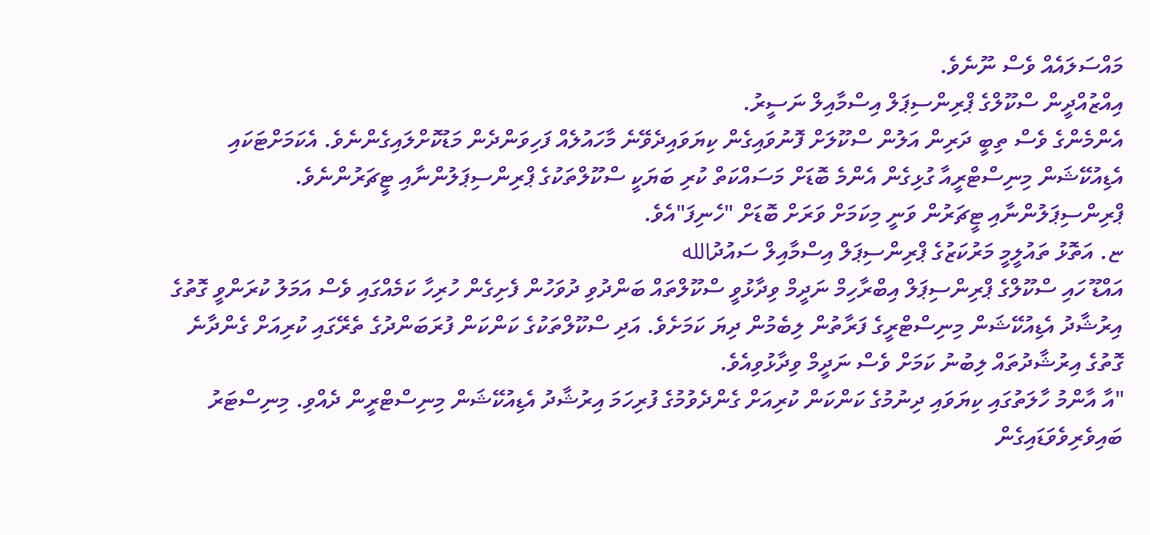މައްސަލައެއް ވެސް ނޫނެވެ.
އިއްޒުއްދީން ސްކޫލްގެ ޕްރިންސިޕަލް އިސްމާއިލް ނަސީރު.
އެންމެންގެ ވެސް ތިބީ ދަރިން އަލުން ސްކޫލަށް ފޮނުވައިގެން ކިޔަވައިދެވޭނެ މާހައުލެއް ފަހިވަންދެން މަޑުކޮށްލައިގެންނެވެ. އެކަމަށްޓަކައި އެޑިއުކޭޝަން މިނިސްޓްރީއާ ގުޅިގެން އެންމެ ބޮޑަށް މަސައްކަތް ކުރި ބަޔަކީ ސްކޫލްތަކުގެ ޕްރިންސިޕަލުންނާއި ޓީޗަރުންނެވެ.
ޕްރިންސިޕަލުންނާއި ޓީޗަރުން ވަނީ މިކަމަށް ވަރަށް ބޮޑަށް "ހެނިފަ"އެވެ.
ޏ. އަތޮޅު ތައުލީމީ މަރުކަޒުގެ ޕްރިންސިޕަލް އިސްމާއިލް ސައުދުالله
އައްޑޫ ހައި ސްކޫލްގެ ޕްރިންސިޕަލް އިބްރާހިމް ނަދީމް ވިދާޅުވީ ސްކޫލްތައް ބަންދުވި ދުވަހުން ފެށިގެން ހުރިހާ ކަމެއްގައި ވެސް އަމަލު ކުރަންވީ ގޮތުގެ އިރުޝާދު އެޑިއުކޭޝަން މިނިސްޓްރީގެ ފަރާތުން ލިބެމުން ދިޔަ ކަމަށެވެ. އަދި ސްކޫލްތަކުގެ ކަންކަން ފުރަބަންދުގެ ތެރޭގައި ކުރިއަށް ގެންދާނެ ގޮތުގެ އިރުޝާދުތައް ލިބުނު ކަމަށް ވެސް ނަދީމް ވިދާޅުވިއެވެ.
"އާ އާންމު ހާލަތުގައި ކިޔަވައި ދިނުމުގެ ކަންކަން ކުރިއަށް ގެންދެވުމުގެ ފުރިހަމަ އިރުޝާދު އެޑިއުކޭޝަން މިނިސްޓްރީން ދެއްވި. މިނިސްޓަރު ބައިވެރިވެވަޑައިގެން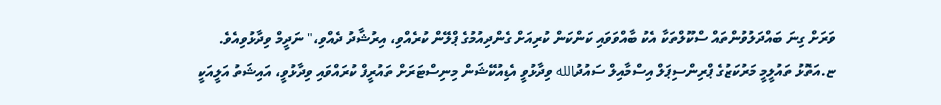ވަރަށް ގިނަ ބައްދަލުވުންތައް ސްކޫލްތަކާ އެކު ބާއްވަވައި ކަންކަން ކުރިއަށް ގެންދިއުމުގެ ޕްލޭން ކުރެއްވި، އިރުޝާދު ދެއްވި،" ނަދީމް ވިދާޅުވިއެވެ.
ޏ.އަތޮޅު ތައުލީމީ މަރުކަޒުގެ ޕްރިންސިޕަލް އިސްމާއިލް ސައުދުالله ވިދާޅުވީ އެޑިއުކޭޝަން މިނިސްޓަރަށް ތައުރީފް ކުރައްވައި ވިދާޅުވީ، އައިޝަތު އަލީއަކީ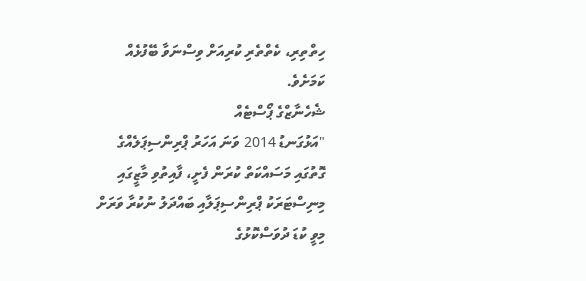ހިތްތިރި، ކެތްތެރި ކުރިއަށް ވިސްނަވާ ބޭފުޅެއް ކަމަށެވެ.
ޝެހެނާޒްގެ ޕޯސްޓެއް
"އަޅުގަނޑު 2014 ވަނަ އަހަރު ޕްރިންސިޕަލެއްގެ ގޮތުގައި މަސައްކަތް ކުރަން ފެށީ، ފާއިތުވި މާޒީގައި މިނިސްޓަރަކު ޕްރިންސިޕަލާއި ބައްދަލު ނުކުރާ ވަރަށް މިވީ ކުޑަ ދުވަސްކޮޅުގެ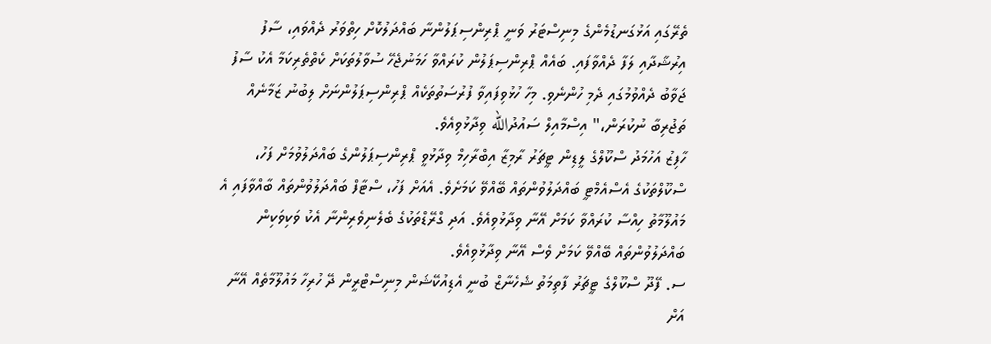ތެރޭގައި އަޅުގަނޑުމެންގެ މިނިސްޓަރު ވަނީ ޕްރިންސިޕަލުންނާ ބައްދަލުކޮށް ހިތްވަރު ދެއްވައި، ސާފު އިރުޝާދާއި ލަފާ ދެއްވާފައި. ބައެއް ޕްރިންސިޕަލުން ކުރައްވާ ހަމަނުޖެހޭ ސުވާލުތަކަށް ކެތްތެރިކަމާ އެކު ސާފު ޖަވާބު ދެއްވުމުގައި ދެމި ހުންނެވި. މިހާ ހުޅުވިފައިވާ ފުރުސަތުތަކެއް ޕްރިންސިޕަލުންނަށް ލިބުނު ޒަމާނެއް ތަޖުރިބާ ނުކުރަން،" އިސްމާއިލް ސައުދުالله ވިދާޅުވިއެވެ.
ހާފިޒު އަހުމަދު ސްކޫލްގެ ލީޑިން ޓީޗަރު ރާމިޒާ އިބްރާހިމް ވިދާޅުވީ ޕްރިންސިޕަލުންގެ ބައްދަލުވުމަށް ފަހު، ސްކޫލްތަކުގެ އެސްއެމްޓީ ބައްދަލުވުންތައް ބޭއްވޭ ކަމަށެވެ. އެއަށް ފަހު، ސްޓާފް ބައްދަލުވުންތައް ބާއްވާފައި އެ މައުލޫމާތު ހިއްސާ ކުރައްވާ ކަމަށް އޭނާ ވިދާޅުވިއެވެ. އަދި ގްރޭޑްތަކުގެ ބެލެނިވެރިންނާ އެކު ވަކިވަކިން ބައްދަލުވުންތައް ބޭއްވޭ ކަމަށް ވެސް އޭނާ ވިދާޅުވިއެވެ.
ސ. ފޭދޫ ސްކޫލްގެ ޓީޗަރު ފާތިމަތު ޝެހެނާޒް ބުނީ އެޑިއުކޭޝަން މިނިސްޓްރީން ދޭ ހުރިހާ މައުލޫމާތެއް އޭނާ އަށް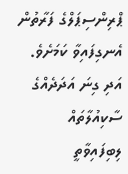ޕްރިންސިޕަލްގެ ފަރާތުން އެނގިފައިވާ ކަމަށެވެ. އަދި ގިނަ އަދަދެއްގެ ސާކިއުލާތައް ލިބިފައިވާތީ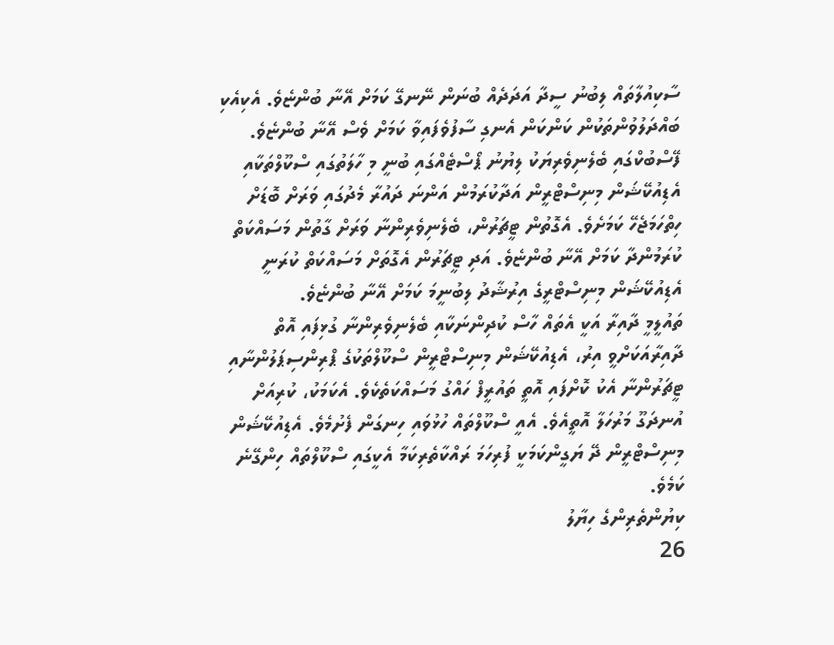ސާކިއުލާތައް ލިބުނު ސީދާ އަދަދެއް ބުނަން ނޭނގޭ ކަމަށް އޭނާ ބުންޏެވެ. އެކިއެކި ބައްދަލުވުންތަކުން ކަންކަން އެނގި ސާފުވެފައިވާ ކަމަށް ވެސް އޭނާ ބުންޏެވެ.
ފޭސްބުކްގައި ބެލެނިވެރިޔަކު ލިޔުނު ޕޯސްޓެއްގައި ބުނީ މި ހާލަތުގައި ސްކޫލްތަކާއި އެޑިއުކޭޝަން މިނިސްޓްރީން އަދާކުރަމުން އަންނަ ދައުރާ މެދުގައި ވަރަށް ބޮޑަށް ހިތްހަމަޖެހޭ ކަމަށެވެ. އެގޮތުން ޓީޗަރުން، ބެލެނިވެރިންނާ ވަރަށް ގާތުން މަސައްކަތް ކުރަމުންދާ ކަމަށް އޭނާ ބުންޏެވެ. އަދި ޓީޗަރުން އެގޮތަށް މަސައްކަތް ކުރަނީ އެޑިއުކޭޝަން މިނިސްޓްރީގެ އިރުޝާދު ލިބުނީމަ ކަމަށް އޭނާ ބުންޏެވެ.
ތައުލީމީ ދާއިރާ އަކީ އެތައް ހާސް ކުދިންނަކާއި ބެލެނިވެރިންނާ ގުޅިފައި އޮތް ދާއިރާއަކަށްވީ އިރު، އެޑިއުކޭޝަން މިނިސްޓްރީން ސްކޫލްތަކުގެ ޕްރިންސިޕަލުންނާއި ޓީޗަރުންނާ އެކު ކޮށްފައި އޮތީ ތައުރީފް ހައްގު މަސައްކަތެކެވެ. އެކަމަކު، ކުރިއަށް އުނދަގޫ މަރުހަލާ އޮތީއެވެ. އެއީ ސްކޫލްތައް ހުޅުވައި ހިނގަން ފެށުމެވެ. އެޑިއުކޭޝަން މިނިސްޓްރީން ދޭ ޔަގީންކަމަކީ ފުރިހަމަ ރައްކާތެރިކަމާ އެކީގައި ސްކޫލްތައް ހިންގޭނެ ކަމެވެ.
ކިޔުންތެރިންގެ ހިޔާލު
26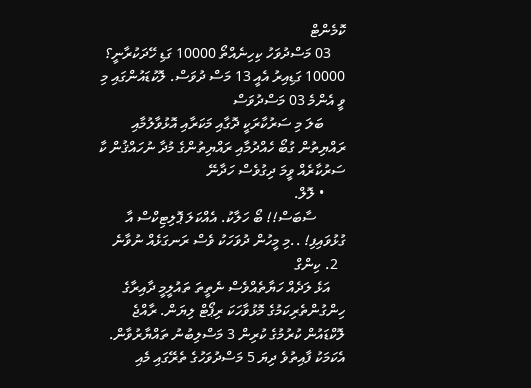ކޮމެންޓް
    03 މަސްދުވަހު ކިހިނެއްތޯ 10000 ގަޑި ހޭދަކުރާނީ؟ 10000 ގަޑިއިރު އެއީ 13 މަސް ދުވަސް. ލޮކުޑައުންގައި މި ވީ އެންމެ 03 މަސްދުވަސް
      ބަލަ މި ސަރުކާރަކީ ދޮގާއި މަކަރާއި އޮޅުވާލުމާއި ރައްޔިތުން ގުބޯ ހެއްދުމާއި ރައްޔިތުންގެ މުދާ ނުހައްޤުން ކާ ސަރުކާރެއް ވީމަ ދިގުވެސް ހަދާނޭ
      • ލޮލް.
        ސާބަސް!! ބޯ ހަލާކު. އެއްކަލަ ޕޮލިޓިކްސް އާ ގުޅުވައިފި! ..މި މީހުން ދުވަހަކު ވެސް ރަނގަޅެއް ނުވާނެ
  2. ކިންގް
    އަޅެ ލަދެއް ހަޔާތެއްވެސް ނެތީތަ ތައުލީމީ ދާއިރާގެ ހިންގުންތެރިކަމުގެ މޮޅުވާހަކަ ރިޕޯޓް ލިޔަން. ރާއްޖެ ލޮކްޑައުން ކުރުމުގެ ކުރިން 3 މަސްލިބުނު ތައްޔާރުވާން. އެކަމަކު ފާއިތުވެ ދިޔަ 5 މަސްދުވަހުގެ ތެރޭގައި މެއި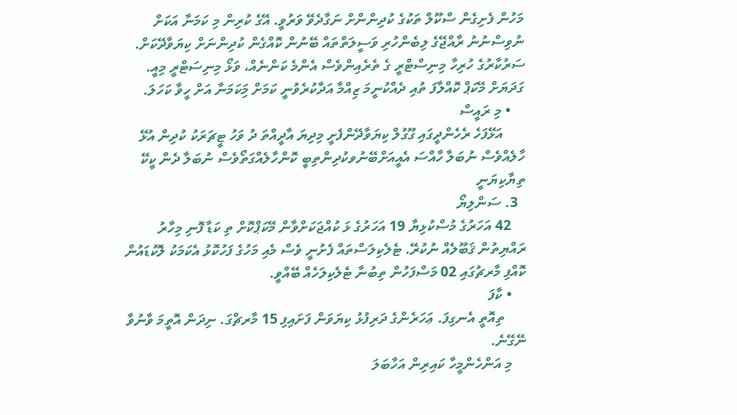މަހުން ފެށިގެން ސްކޫލް ތަކުގެ ކުދިންންށް ނަގާދެވޭ ވަރުވީ. އޭގެ ކުރިން މި ކަމަނާ އަކަށް ނުވިސްނުނު ރާއްޖޭގެ ލިބެންހުރި ވަސީލަތްތައް ބޭނުން ކޮއްގެން ކުދިންނަށް ކިޔަވާދޭކަށް. ސަރުކާރުގެ ހުރިހާ މިނިސްޓްރީ ގެ ތެރެއިންވެސް އެންމެ ކަންނެއް، ވަޅޯ މިނިސަޓްރީ މިއީ. ގަދަޔަށް މޭކަޕް ކޮއްލާފަ ތުއި ދެއްކުނީމަ ޒިއްމާ އަދާކުރެވުނީ ކަމަށް މިަކަމަނާ އަށް ހީވާ ކަހަލަ.
    • މި ރައީސް
      އަޅޭފަހެ ރެހެންދީގައި ގޫގުލް ކިޔަވާދޭންފެށީ މިދިޔަ އާދީއްތަ ދު ވަހު ޓީޗަރަކު ކުދިން އުޅޭ ހާލެއްވެސް ނުބަލާ ހާއްސަ އެއީއަށްބޭނުވކުދިންތިބީ ކޮންހާލެއްގަތޯވެސް ނުބަލާ ދެން ކީކޭ ތިޔާކިޔަނީ
  3. ސަންލިޔޯ
    42 އަހަރުގެ މުސްކުޅިޔާ 19 އަހަރުގެ ޅަ ކުއްޖަކަށްވާން މޭކަޕްކޮށް ތި ކަޑާ ފޮނި މިހާރު ރައްޔިތުން ޤަބޫލެއް ނުކުރޭ. ޓެލެކިލަސްތައް ފެށުނީ ވެސް މެއި މަހުގެ ފަހުކޮޅު އެކަމަކު ލޮކުޑައުން ކޮއްފި މާރޗުގައި 02 މަސްފަހުން ތިބުނާ ޓެލެކިލަހެއް ބޭއްވީ.
    • ކާފަ
      ތިއޮތީ އެނގިފަ. ޢަހަރެންގެ ދަރިފުޅު ކިޔަވަން ފަށައިފި 15 މާރޗްގަ. ނިދަން އޮތީމަ ވާނުވާ ނޭގޭނެ.
    މި އަންހެންމީހާ ކައިރިން އަހާބަލަ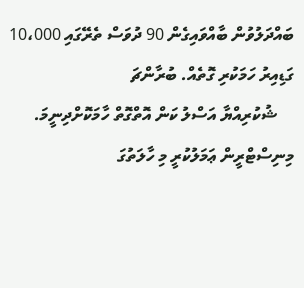ބައްދަލުވުން ބާއްވައިގެން 90 ދުވަސް ތެރޭގައި 10،000 ގަޑިއިރު ހަމަކުރި ގޮތެއް. ބުރާންޗަ
    ޝުކުރިއްޔާ އަސްލު ކަން އޮތްގޮތް ހާމަކޮށްދިނީމަ. މިނިސްޓްރީން ޢަމަލުކުރީ މި ހާލަތުގަ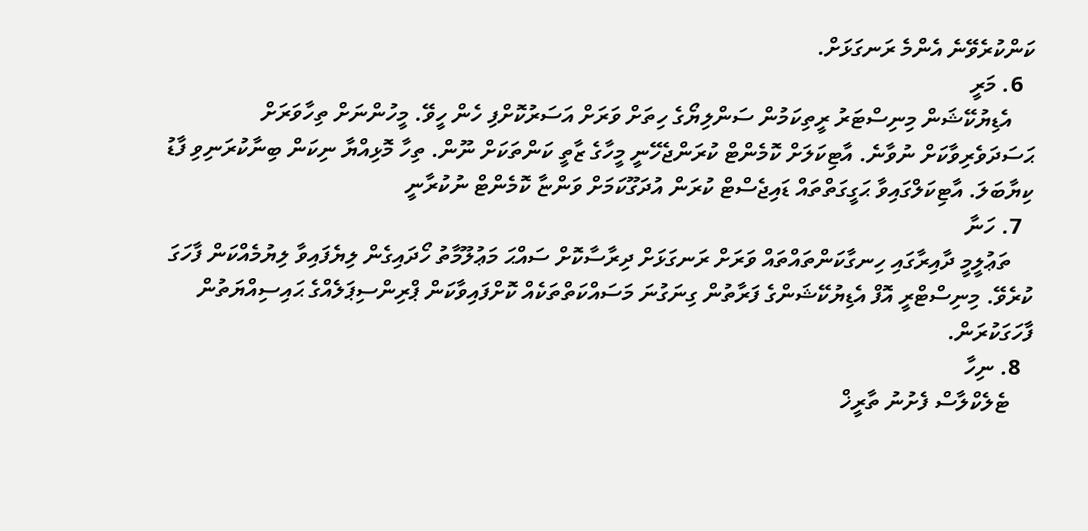ކަންކުރެވޭނެ އެންމެ ރަނގަޅަށް.
  6. މަރީ
    އެޑިޔުކޭޝަން މިނިސްޓަރު ރީތިކަމުން ސަންލިޔޯގެ ހިތަށް ވަރަށް އަސަރުކޮށްފި ހެން ހީވޭ. މީހުންނަށް ތިހާވަރަށް ޙަސަދަވެރިވާކަށް ނުވާނެ. އާޓިކަލަށް ކޮމެންޓް ކުރަންޖެހޭނީ މީހާގެ ޒާތީ ކަންތަކަށް ނޫން. ތިހާ މޮޅިއްޔާ ނިކަން ބިނާކުރަނިވި ފާޑު ކިޔާބަލަ. އާޓިކަލްގައިވާ ޙަގީގަތްތައް ޑައިޖެސްޓް ކުރަން އުދަގޫކަމަށް ވަންޏާ ކޮމެންޓް ނުކުރާނީ
  7. ހަނާ
    ތަޢުލީމީ ދާއިރާގައި ހިނގާކަންތައްތައް ވަރަށް ރަނގަޅަށް ދިރާސާކޮށް ސައްޙަ މަޢުލޫމާތު ހޯދައިގެން ލިޔެފައިވާ ލިޔުމެއްކަން ފާހަގަ ކުރެވޭ. މިނިސްޓްރީ އޮފް އެޑިޔުކޭޝަންގެ ފަރާތުން ގިނަގުނަ މަސައްކަތްތަކެއް ކޮށްފައިވާކަން ޕްރިންސިޕަލެއްގެ ޙައިސިއްޔަތުން ފާހަގަކުރަން.
  8. ނިހާ
    ޓެލެކްލާސް ފެށުނު ތާރީޚް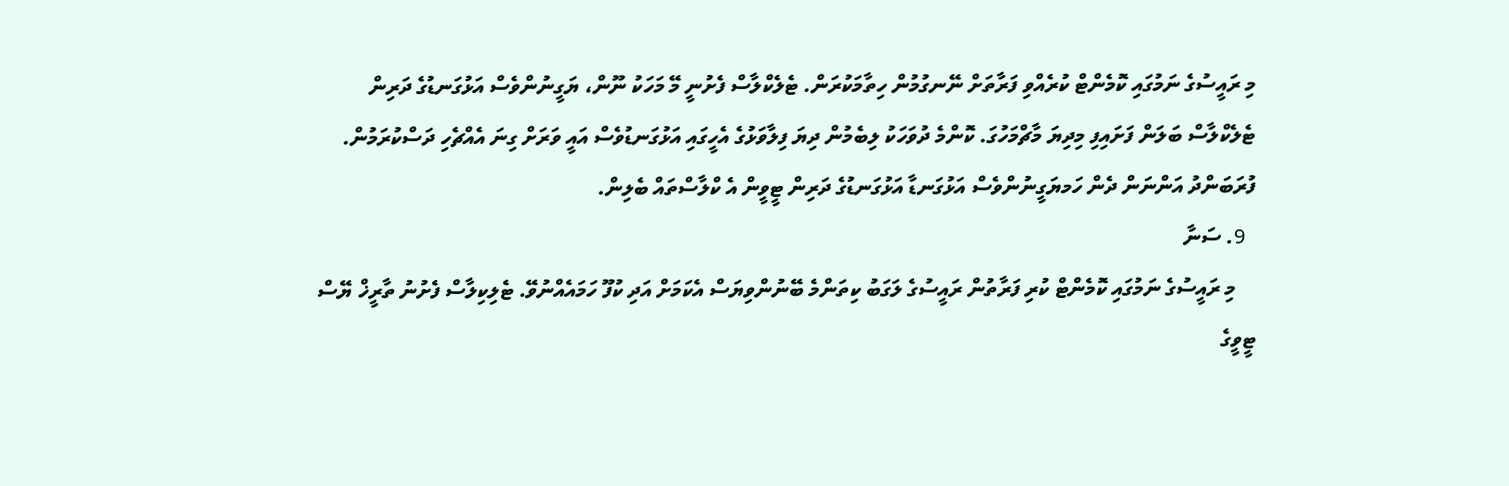މި ރައީސުގެ ނަމުގައި ކޮމެންޓް ކުރެއްވި ފަރާތަށް ނޭނގުމުން ހިތާމަކުރަން. ޓެލެކްލާސް ފެށުނީ މޭ މަހަކު ނޫން، ޔަގީނުންވެސް އަޅުގަނޑުގެ ދަރިން ޓެލެކްލާސް ބަލަން ފަށައިފި މިދިޔަ މާޗްމަހުގަ. ކޮންމެ ދުވަހަކު ލިބެމުން ދިޔަ ފިލާވަޅުގެ އެހީގައި އަޅުގަނޑުވެސް އައީ ވަރަށް ގިނަ އެއްޗެހި ދަސްކުރަމުން. ފުރަބަންދު އަންނަން ދެން ހަމޔަގީނުންވެސް އަޅުގަނޑާ އަޅުގަނޑުގެ ދަރިން ޓީވީން އެ ކްލާސްތައް ބެލިން.
  9. ސަނާ
    މި ރައީސުގެ ނަމުގައި ކޮމެންޓް ކުރި ފަރާތުން ރައީސުގެ ލަގަބު ކިތަންމެ ބޭނުންވިޔަސް އެކަމަށް އަދި ކުފޫ ހަމައެއްނުވޭ. ޓެލިކިލާސް ފެށުނު ތާރީޚް ޔޭސް ޓީވީގެ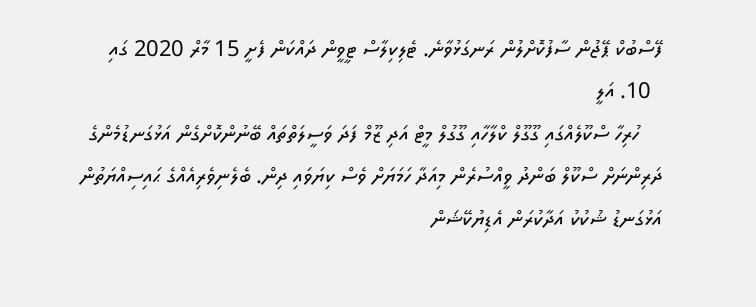ފޭސްބުކް ޕޭޖުން ސާފުކޮށްލުން ރަނގަޅުވާނެ. ޓެލިކިލާސް ޓީވީން ދައްކަން ފެށީ 15 މާރް 2020 ގައި
  10. އަލީ
    ހުރިހާ ސްކޫލެއްގައި ގޫގޫލް ކްލާހާއި ގޫގުލް މީޓް އަދި ޒޫމް ފަދަ ވަސީލަތްތައް ބޭނުންކޮށްގެން އަޅުގަނޑުމެންގެ ދަރިންނަށް ސްކޫލް ބަންދު ވީއްސުރެން މިއަދާ ހަމަޔަށް ވެސް ކިޔަވައި ދިން. ބެލެނިވެރިއެއްގެ ޙައިސިއްޔަތުން އަޅުގަނޑު ޝުކުކު އަދާކުރަން އެޑިޔުކޭޝަން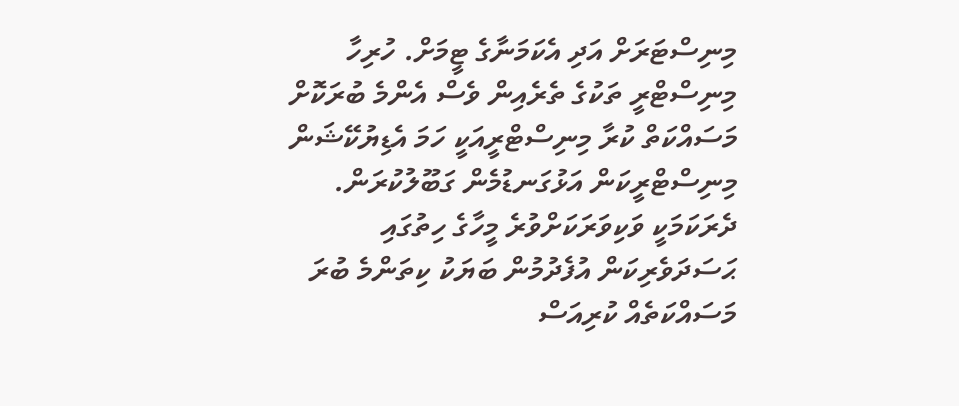މިނިސްޓަރަށް އަދި އެކަމަނާގެ ޓީމަށް. ހުރިހާ މިނިސްޓްރީ ތަކުގެ ތެރެއިން ވެސް އެންމެ ބުރަކޮށް މަސައްކަތް ކުރާ މިނިސްޓްރީއަކީ ހަމަ އެޑިޔުކޭޝަން މިނިސްޓްރީކަން އަޅުގަނޑުމެން ގަބޫލުކުރަން. ދެރަކަމަކީ ވަކިވަރަކަށްވުރެ މީހާގެ ހިތުގައި ޙަސަދަވެރިކަން އުފެދުމުން ބަޔަކު ކިތަންމެ ބުރަ މަސައްކަތެއް ކުރިއަސް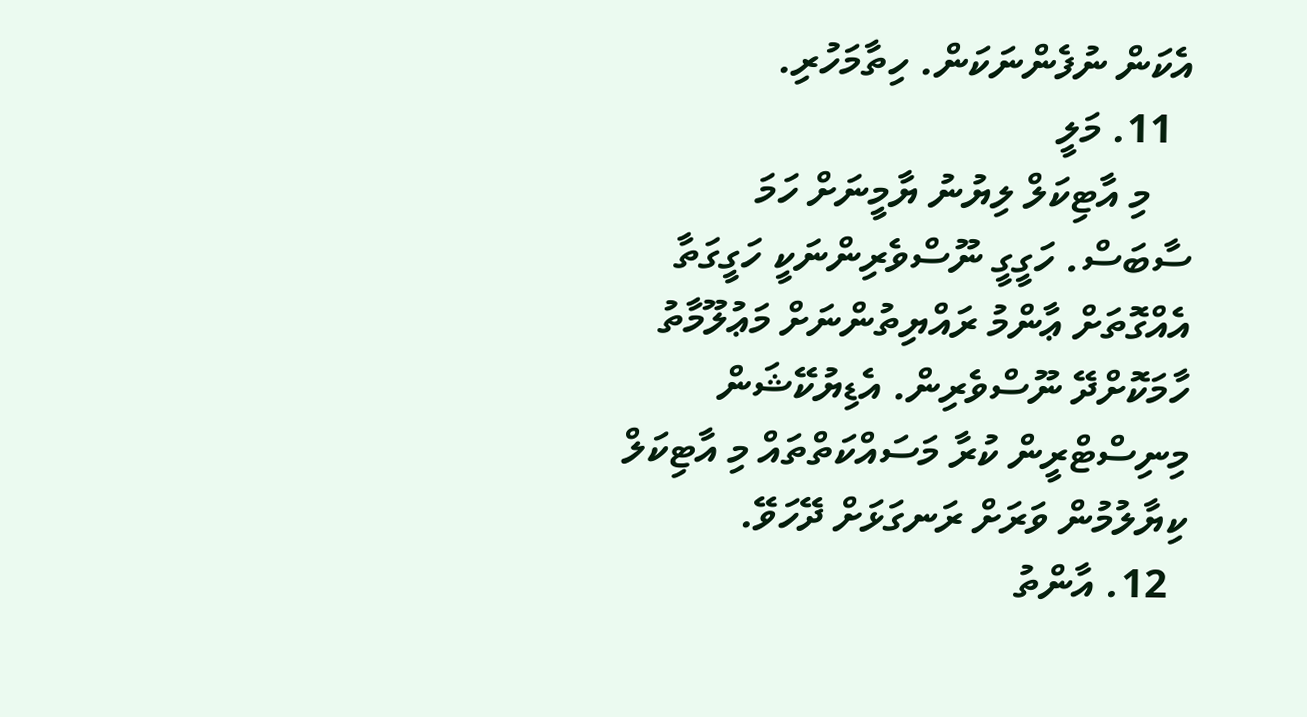އެކަން ނުފެންނަކަން. ހިތާމަހުރި.
  11. މަލީ
    މި އާޓިކަލް ލިޔުނު ޔާމީނަށް ހަމަ ސާބަސް. ހަގީގީ ނޫސްވެރިންނަކީ ހަގީގަތާ އެއްގޮތަށް ޢާންމު ރައްޔިތުންނަށް މަޢުލޫމާތު ހާމަކޮށްދޭ ނޫސްވެރިން. އެޑިޔުކޭޝަން މިނިސްޓްރީން ކުރާ މަސައްކަތްތައް މި އާޓިކަލް ކިޔާލުމުން ވަރަށް ރަނގަޅަށް ދޭހަވޭ.
  12. އާންތު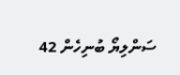ސަންލިޔޯ ބުނިހެން 42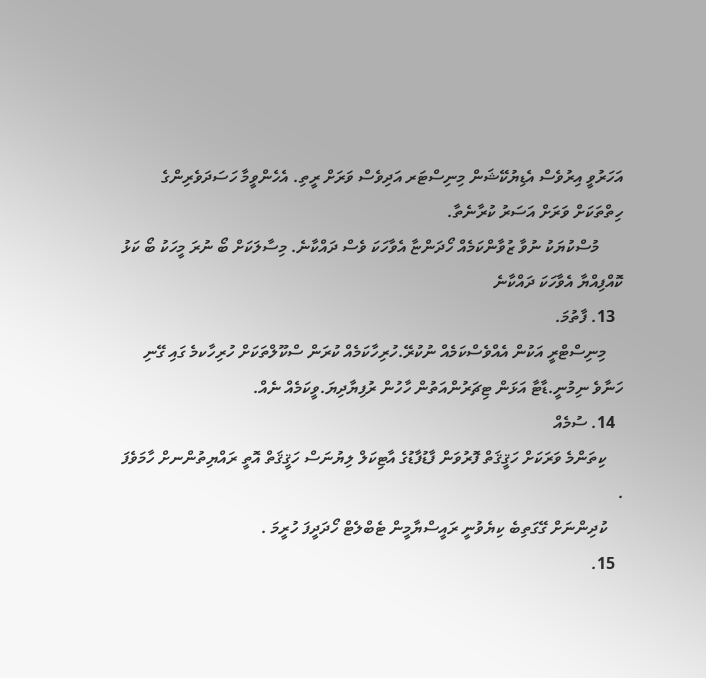އަހަރުވީ އިރުވެސް އެޑިޔުކޭޝަން މިނިސްޓަރ އަދިވެސް ވަރަށް ރީތި. އެހެންވީމާ ހަސަދަވެރިންގެ ހިތްތަކަށް ވަރަށް އަސަރު ކުރާނެތާ.
      މުސްކުޔަކު ނުވާ ޒުވާންކަމެއް ހޯދަންޏާ އެވާހަކަ ވެސް ދައްކާނެ. މިސާލަކަށް ބޯ ނުރަ މީހަކު ބޯ ކަޅު ކޮއްފިއްޔާ އެވާހަކަ ދައްކާނެ
  13. ފާތުމަ.
    މިނިސްޓްރީ އަކުން އެއްވެސްކަމެއް ނުކުރޭ.ހުރިހާކަމެއް ކުރަން ސްކޫލްތަކަށް ހުރިހާކމެ ގައި ގޭނި ހަނާވެ ނިމުނީ.ޑާޓާ އަޅަން ޓިޗަރުންއަތުން ހާހުން ރުފިޔާދިޔަ.ވީކަމެއް ނެއް.
  14. ސުމެއް
    ކިތަންމެ ވަރަކަށް ހަޤީޤަތް ފޮރުވަން ފާޑުފާޑުގެ އާޓިކަލް ލިޔުނަސް ހަޤީޤަތް އޮތީ ރައްޔިތުންނށް ހާމަވެފަ .
    ކުދިންނަށް ގޭގަތިބެ ކިޔެވުނީ ރައީސްޔާމީން ޓެބްލެޓް ހޯދަދީފަ ހުރީމަ .
  15.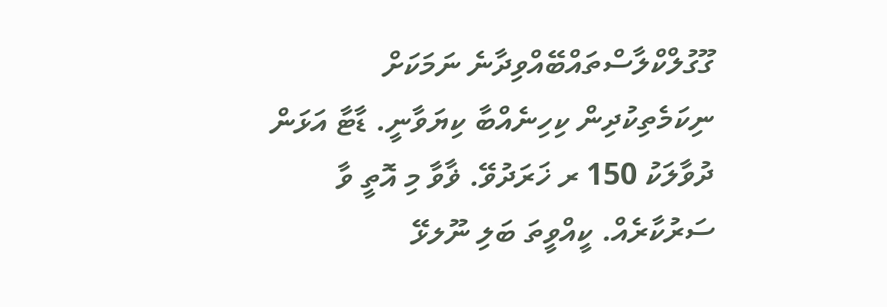ގޫގުލްކްލާސްތައްބޭއްވިދާނެ ނަމަކަށް ނިކަމެތިކުދިން ކިހިނެއްބާ ކިޔަވާނީ. ޑާޓާ އަޅަން ދުވާލަކު 150 ރ ޚަރަދުވޭ. ޥާވާ މި އޮތީ ވާ ސަރުކާރެއް. ކީއްވީތަ ބަލި ނޫލޅޭ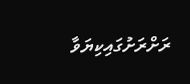ރަށްރަށުގައިކިޔަވާ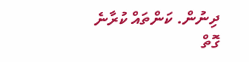ދިނުން. ކަންތައް ކުރާނެ ގޮތް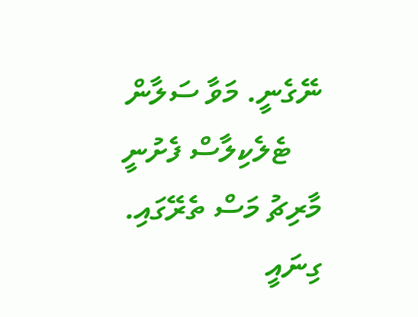ނޭގެނީ. މަވާ ސަލާން
    ޓެލެކިލާސް ފެށުނީ މާރިޗު މަސް ތެރޭގައި. ގިނައީ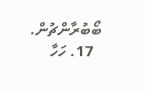ބޯބުރާންޗުން.
  17. ހަހާ